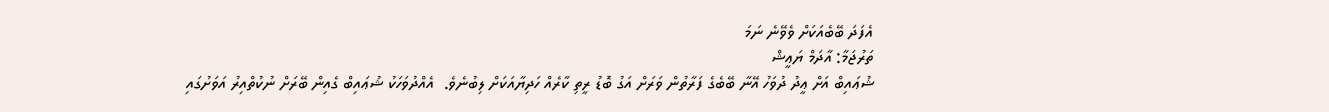އެފަދަ ބޭބެއަކަށް ވެވޭނެ ނަމަ
ތަރުޖަމާ: އާދަމް ޔަޢީޝް
ޝުޢައިބް އަށް ޢީދު ދުވަހު އޭނާ ބޭބެގެ ފަރާތުން ވަރަށް އަގު ބޮޑު ރީތި ކާރެއް ހަދިޔާއަކަށް ލިބުނެވެ.  އެއްދުވަހަކު ޝުޢައިބް ގެއިން ބޭރަށް ނުކުތްއިރު އަވަށުގައި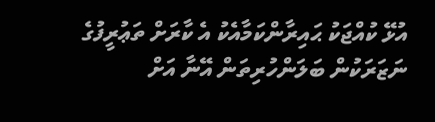އުޅޭ ކުއްޖަކު ޙައިރާންކަމާއެކު އެ ކާރަށް ތަޢުރީފުގެ ނަޒަރަކުން ބަލަންހުރިތަން އޭނާ އަށް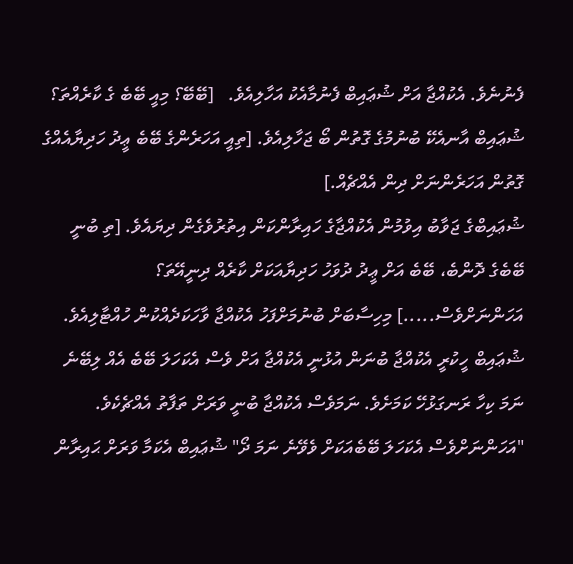ފެނުނެވެ. އެކުއްޖާ އަށް ޝުޢައިބް ފެނުމާއެކު އަހާލިއެވެ.   [ބޭބޭ؟ މިއީ ބޭބެ ގެ ކާރެއްތަ؟
ޝުޢައިބް އާނއެކޭ ބުނުމުގެ ގޮތުން ބޯ ޖަހާލިއެވެ. [ތިއީ އަހަރެންގެ ބޭބެ ޢީދު ހަދިޔާއެއްގެ ގޮތުން އަހަރެންނަށް ދިން އެއްޗެއް.]
ޝުޢައިބްގެ ޖަވާބު އިވުމުން އެކުއްޖާގެ ހައިރާންކަން އިތުރުވެގެން ދިޔައެވެ. [ތި ބުނީ ބޭބެގެ ދޮންބެ، ބޭބެ އަށް ޢީދު ދުވަހު ހަދިޔާއަކަށް ކާރެއް ދިނީއޭތަ؟ އަހަންނަށްވެސް.....] މިހިސާބަށް ބުނުމަށްފަހު އެކުއްޖާ ވާހަކަދެއްކުން ހުއްޓާލިއެވެ.
ޝުޢައިބް ހީކުރީ އެކުއްޖާ ބުނަން އުޅުނީ އެކުއްޖާ އަށް ވެސް އެކަހަލަ ބޭބެ އެއް ލިބޭނެ ނަމަ ކިހާ ރަނގަޅުހޭ ކަމަށެވެ. ނަމަވެސް އެކުއްޖާ ބުނީ ވަރަށް ތަފާތު އެއްޗެކެވެ. "އަހަންނަށްވެސް އެކަހަލަ ބޭބެއަކަށް ވެވޭނެ ނަމަ ދޯ" ޝުޢައިބް އެކަމާ ވަރަށް ޙައިރާން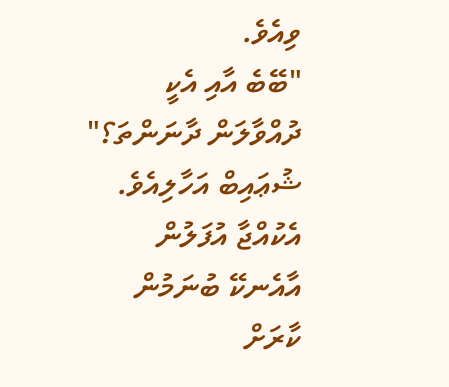ވިއެވެ.
"ބޭބެ އާއި އެކީ ދުއްވާލަން ދާނަންތަ؟" ޝުޢައިބް އަހާލިއެވެ.
އެކުއްޖާ އުފަލުން އާއެނކޭ ބުނަމުން ކާރަށް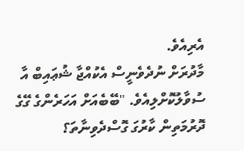އެރިއެވެ.
މާދުރަށް ނުދެވެނީސް އެކުއްޖާ ޝުޢައިބް އާ ސުވާލުކޮށްލިއެވެ. "ބޭބެއަށް އަހަރެންގެ ގޭގެ ދޮރުމަތިން ކާރުގަ ގޮސްދެވިނާތަ؟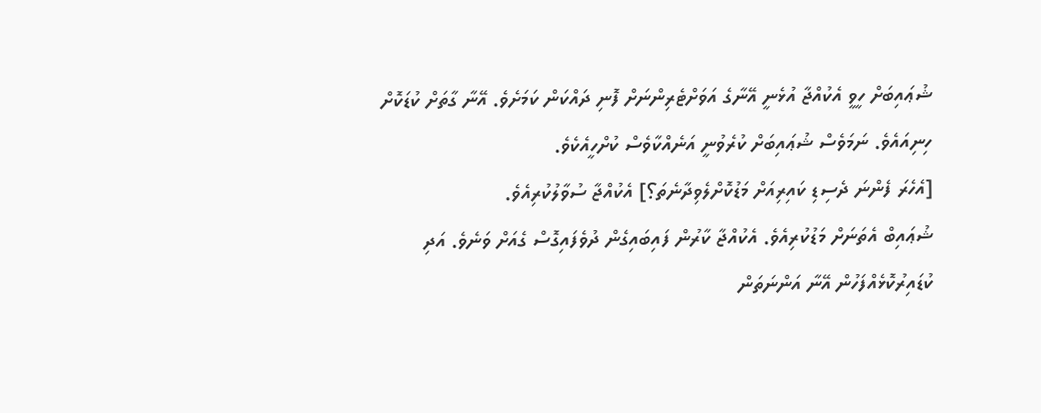ޝުޢައިބަށް ހީވީ އެކުއްޖާ އުޅެނީ އޭނާގެ އަވަށްޓެރިންނަށް ފޮނި ދައްކަން ކަމަށެވެ. އޭނާ ގާތަށް ކުޑަކޮށް ހިނިއައެވެ. ނަމަވެސް ޝުޢައިބަށް ކުރެވުނީ އަނެއްކާވެސް ކުށްހީއެކެވެ.
[އެހެރަ ފެންނަ ދެސިޑި ކައިރިއަށް މަޑުކޮށްލެވިދާނެތަ؟] އެކުއްޖާ ސުވާލުކުރިއެވެ.
ޝުޢައިބް އެތަނަށް މަޑުކުރިއެވެ. އެކުއްޖާ ކާރުން ފައިބައިގެން ދުވެފައިގޮސް ގެއަށް ވަނެވެ. އަދި ކުޑައިރުކޮޅެއްފަހުން އޭނާ އަންނަތަން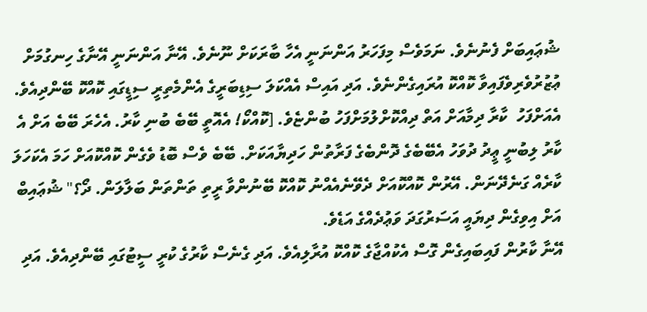ޝުޢައިބަށް ފެނުނެވެ. ނަމަވެސް މިފަހަރު އަންނަނީ އެހާ ބާރަކަށް ނޫނެވެ. އޭނާ އަންނަނީ އޭނާގެ ހިނގުމަށް ޢުޒުރުވެރިވެފައިވާ ކޮއްކޮ އުރައިގެންނެވެ. އަދި އައިސް އެއްކަލަ ސިޑިބަރީގެ އެންމެތިރީ ސިޑީގައި ކޮއްކޮ ބޭންދިއެވެ. އެއަށްފަހު  ކާރާ ދިމާއަށް އަތް ދިއްކޮށްލުމަށްފަހު ބުންޏެވެ. [ކޮއްކޯ! އެއޮތީ ބޭބެ ބުނި ކާރު. އެހެރަ ބޭބެ އަށް އެ ކާރު ލިބުނީ ޢީދު ދުވަހު އެބޭބެގެ ދޮންބެގެ ފަރާތުން ހަދިޔާއަކަށް. ބޭބެ ވެސް ބޮޑު ވެގެން ކޮއްކޮއަށް ހަމަ އެކަހަލަ ކާރެއް ގަނެދޭނަން. އޭރުން ކޮއްކޮއަށް ދެވޭނެއެއްނު ކޮއްކޮ ބޭނުންވާ ރީތި ތަންތަން ބަލާލަން. ދޯ؟" ޝުޢައިބް އަށް އިވިގެން ދިޔައީ އަސަރުގަދަ ވަޢުދެއްގެ އަޑެވެ.
އޭނާ ކާރުން ފައިބައިގެން ގޮސް އެކުއްޖާގެ ކޮއްކޮ އުރާލިއެވެ. އަދި ގެނެސް ކާރުގެ ކުރީ ސީޓުގައި ބޭންދިއެވެ. އަދި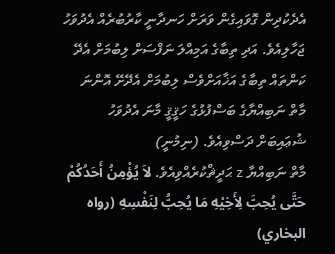އެދެކުދިން ގޮވައިގެން ވަރަށް ހަނދާނީ ކާރުބުރެއް އެދުވަހު ޖަހާލިއެވެ. އަދި ތިބާގެ އަމިއްލަ ނަފްސަށް ލިބުމަށް އެދޭ ކަންތައް ތިބާގެ އަޚާއަށްވެސް ލިބުމަށް އެދޭށޭ އޮންނަ މާތް ނަބިއްޔާގެ ބަސްފުޅުގެ ހަޤީޤީ މާނަ އެދުވަހު ޝުޢައިބަށް ދަސްވިއެވެ. (ނިމުނީ)
މާތް ނަބިއްޔާ z ޙަދީޘްކުރެއްވިއެވެ. لاَ يُؤْمِنُ أَحَدُكُمْ حَتَّى يُحِبَّ لِأَخِيْهِ مَا يُحِبُّ لِنَفْسِهِ (رواه البخاري)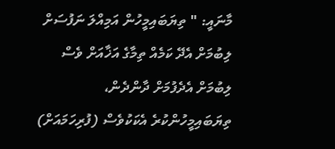މާނައީ: " ތިޔަބައިމީހުން އަމިއްލަ ނަފުސަށް ލިބުމަށް އެދޭ ކަމެއް ތިމާގެ އަޚާއަށް ވެސް ލިބުމަށް އެދެފުމަށް ދާންދެން، ތިޔަބައިމީހުންކުރެ އެކަކުވެސް (ފުރިހަމައަށް)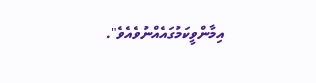އިމާންވީކަމުގައެއްނުވެއެވެ".